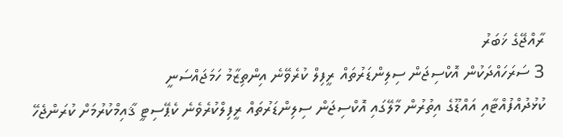ރާއްޖޭގެ ޚަބަރު
3 ސަރަހައްދަކުން އޮކްސިޖަން ސިލިންޑަރުތައް ރީފިލް ކުރެވޭނެ އިންތިޒާމު ހަމަޖައްސަނީ
ކުޅުދުއްފުއްޓާއި އައްޑޫގެ އިތުރުން މާލޭގައި އޮކްސިޖަން ސިލިންޑަރުތައް ރީފިލްކުރެވެނެ ކެޕޭސިޓީ ޤާއިމްކުރުމަށް ކުރަންޖެހޭ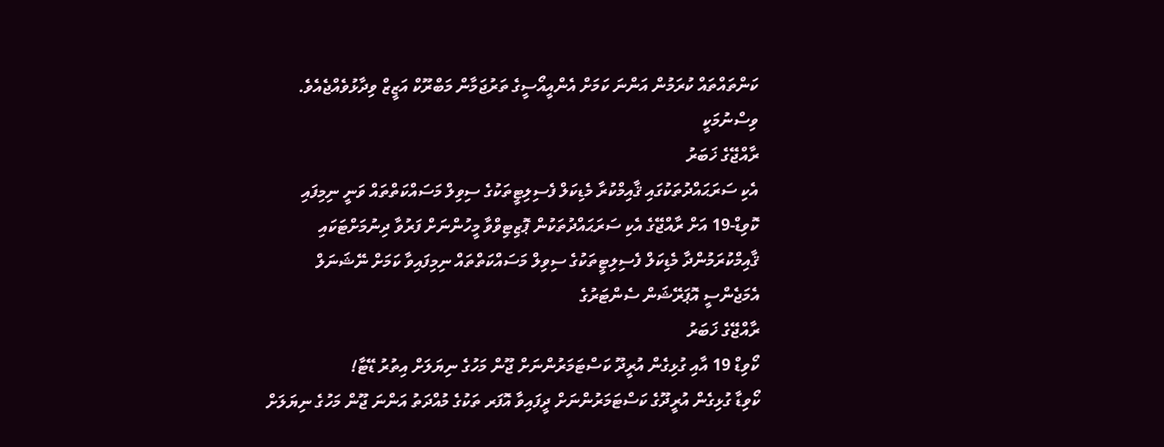ކަންތައްތައް ކުރަމުން އަންނަ ކަމަށް އެންއީއޯސީގެ ތަރުޖަމާން މަބްރޫކް އަޒީޒް ވިދާޅުވެއްޖެއެވެ. ވިސްނުމަކީ
ރާއްޖޭގެ ޚަބަރު
އެކި ސަރަޙައްދުތަކުގައި ޤާއިމްކުރާ މެޑިކަލް ފެސިލިޓީތަކުގެ ސިވިލް މަސައްކަތްތައް ވަނީ ނިމިފައި
ކޮވިޑް-19 އަށް ރާއްޖޭގެ އެކި ސަރަޙައްދުތަކުން ޕޮޒިޓިވްވާ މީހުންނަށް ފަރުވާ ދިނުމަށްޓަކައި ޤާއިމްކުރަމުންދާ މެޑިކަލް ފެސިލިޓީތަކުގެ ސިވިލް މަސައްކަތްތައް ނިމިފައިވާ ކަމަށް ނޭޝަނަލް އެމަޖެންސީ އޮޕަރޭޝަން ސެންޓަރުގެ
ރާއްޖޭގެ ޚަބަރު
ކޯވިޑް 19 އާއި ގުޅިގެން އުރީދޫ ކަސްޓަމަރުންނަށް ޖޫން މަހުގެ ނިޔަލަށް އިތުރު ޑޭޓާ!
ކޯވިޑާ ގުޅިގެން އުރީދޫގެ ކަސްޓަމަރުންނަށް ދީފައިވާ އޮފަރ ތަކުގެ މުއްދަތު އަންނަ ޖޫން މަހުގެ ނިޔަލަށް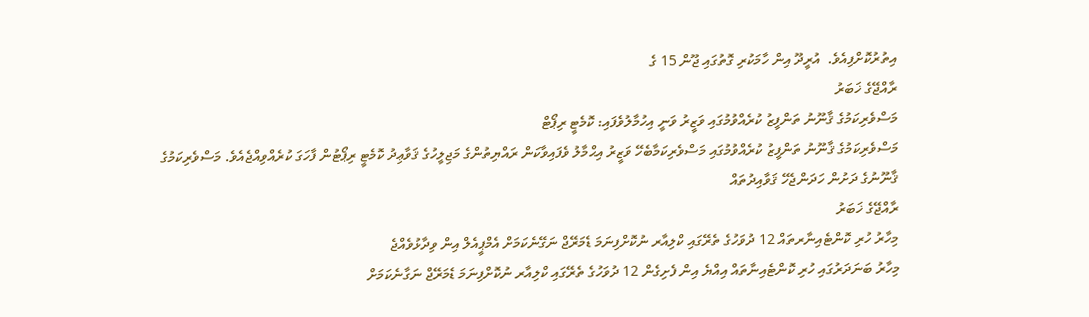އިތުރުކޮށްފިއެވެ.  އުރީދޫ އިން ހާމަކުރި ގޮތުގައި ޖޫން 15 ގެ
ރާއްޖޭގެ ޚަބަރު
މަސްވެރިކަމުގެ ޤާނޫނު ތަންފީޒު ކުރެއްވުމުގައި ވަޒީރު ވަނީ އިހުމާލުވެފައި: ކޮމެޓީ ރިޕޯޓް
މަސްވެރިކަމުގެ ޤާނޫނު ތަންފީޒު ކުރެއްވުމުގައި މަސްވެރިކަމާބެހޭ ވަޒީރު އިޙްމާލު ވެފައިވާކަން ރައްޔިތުންގެ މަޖިލީހުގެ ޤަވާޢިދު ކޮމެޓީ ރިޕޯޓުން ފާހަގަ ކުރެއްވިއްޖެއެވެ. މަސްވެރިކަމުގެ ޤާނޫނުގެ ދަށުން ހަދަންޖެހޭ ޤަވާއިދުތައް
ރާއްޖޭގެ ޚަބަރު
މިހާރު ހުރި ކޮންޓެއިނާރތައް 12 ދުވަހުގެ ތެރޭގައި ކްލިއާރ ނުކޮށްފިނަމަ ޑެމަރޭޖް ނަގޭނެކަމަށް އެމްޕީއެލް އިން ވިދާޅުވެއްޖެ
މިހާރު ބަނަދަރުގައި ހުރި ކޮންޓެއިނާތައް އިއްޔެ އިން ފެށިގެން 12 ދުވަހުގެ ތެރޭގައި ކްލިއާރ ނުކޮށްފިނަމަ ޑެމަރޭޖް ނަގާނެކަމަށް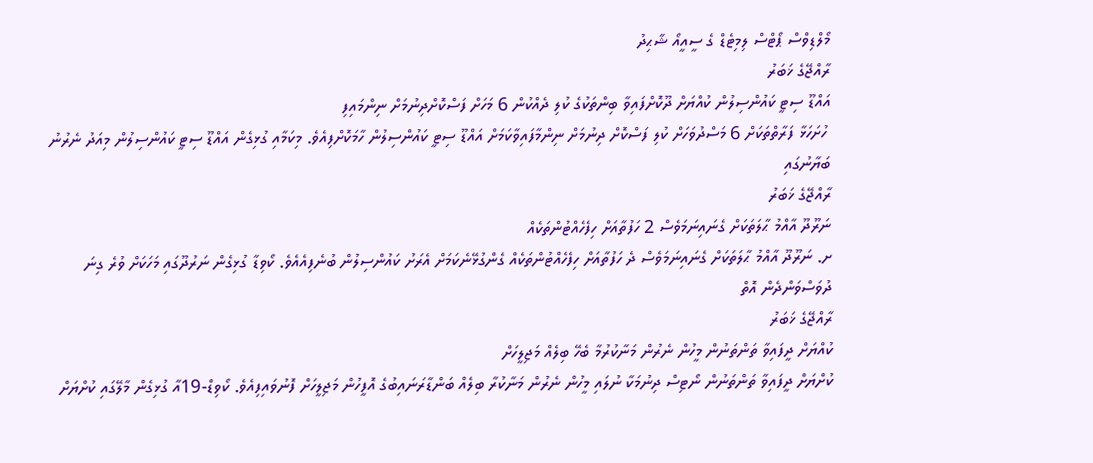މޯލްޑިވްސް ޕޯޓްސް ލިމިޓެޑް ގެ ސީއީއޯ ޝާޙިދު
ރާއްޖޭގެ ޚަބަރު
އައްޑޫ ސިޓީ ކައުންސިލުން ކުއްޔަށް ދޫކޮށްފައިވާ ބިންތަކުގެ ކުލި ދެއްކުން 6 މަހަށް ފަސްކޮށްދިނުމަށް ނިންމައިފި
 ހުށަހަޅާ ފަރާތްތަކަށް 6 މަސްދުވަހަށް ކުލި ފަސްކޮށް ދިނުމަށް ނިންމާފައިވާކަމަށް އައްޑޫ ސިޓީ ކައުންސިލުން ހާމަކޮށްފިއެވެ. މިކަމާއި ގުޅިގެން އައްޑޫ ސިޓީ ކައުންސިލުން މިއަދު ނެރުނު ބަޔާނުގައި
ރާއްޖޭގެ ޚަބަރު
ނަރޫދޫ އާއްމު ޙާލަތަކަށް ގެނައިނަމަވެސް 2 ހަފުތާއަށް ހިފެހެއްޓުންތަކެއް
ށ. ނަރޫދޫ އާއްމު ޙާލަތަކަށް ގެނައިނަމަވެސް ދެ ހަފުތާއަށް ހިފެހެއްޓުންތަކެއް ގެންގުޅޭނެކަމަށް އެރަށު ކައުންސިލުން ބުނެފިއެއެވެ. ކޯވިޑާ ގުޅިގެން ނަރުދޫގައި މަހަކަށް ވުރެ ގިނަ ދުވަސްވަންދެން އޮތް
ރާއްޖޭގެ ޚަބަރު
ކުއްޔަށް ދީފައިވާ ތަންތަނުން މީހުން ނެރުން މަނާކުރުމާ ބެހޭ ބިލެއް މަޖިލީހަށް
ކުށްޔަށް ދީފައިވާ ތަންތަނުން ނޯޓިސް ދިނުމަކާ ނުލައި މީހުން ނެރުން މަނާކުރާ ބިލެއް ބަންޑާރަނައިބުގެ އޮފީހުން މަޖިލީހަށް ފޮނުވައިފިއެވެ. ކޯވިޑް-19އާ ގުޅިގެން މާލޭގައި ކުށްޔަށް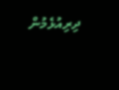ދިރިއުޅެމުން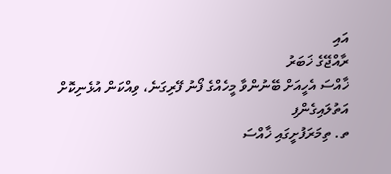އައި
ރާއްޖޭގެ ޚަބަރު
ޚާއްސަ އެހީއަށް ބޭނުންވާ މީހެއްގެ ފޯނު ފޭރިގަނެ، ވިއްކަން އުޅެނިކޮށް އަތުލައިގެންފި
ތ. ތިމަރަފުށީގައި ޚާއްސަ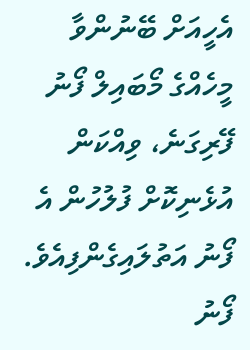އެހީއަށް ބޭނުންވާ މީހެއްގެ މޯބައިލް ފޯނު ފޭރިގަނެ، ވިއްކަން އުޅެނިކޮށް ފުލުހުން އެ ފޯނު އަތުލައިގެންފިއެވެ.   ފޯނު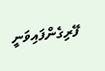ފޭރިގެންފައިވަނީ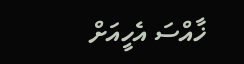ޚާއްސަ އެހީއަށް